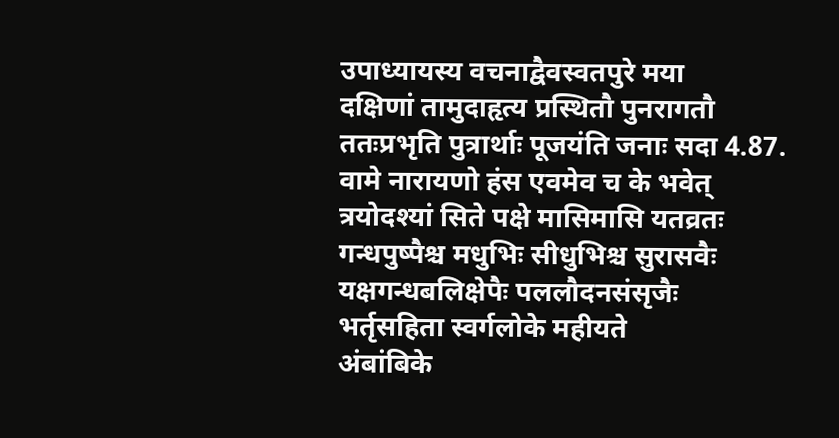उपाध्यायस्य वचनाद्वैवस्वतपुरे मया
दक्षिणां तामुदाहृत्य प्रस्थितौ पुनरागतौ
ततःप्रभृति पुत्रार्थाः पूजयंति जनाः सदा 4.87.
वामे नारायणो हंस एवमेव च के भवेत्
त्रयोदश्यां सिते पक्षे मासिमासि यतव्रतः
गन्धपुष्पैश्च मधुभिः सीधुभिश्च सुरासवैः
यक्षगन्धबलिक्षेपैः पललौदनसंसृजैः
भर्तृसहिता स्वर्गलोके महीयते
अंबांबिके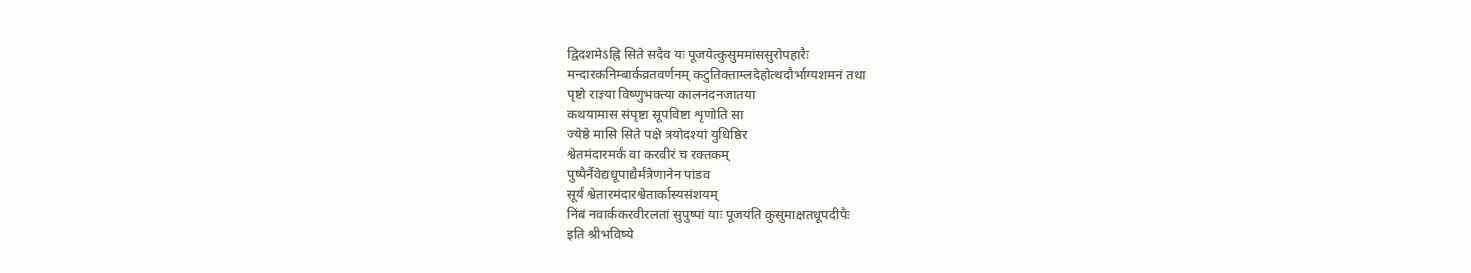द्विदशमेऽह्नि सिते सदैव यः पूजयेत्कुसुममांससुरोपहारैः
मन्दारकनिम्बार्कव्रतवर्णनम् कटुतिक्ताम्लदेहोत्थदौर्भाग्यशमनं तथा
पृष्टो राज्ञ्या विष्णुभक्त्या कालनंदनजातया
कथयामास संपृष्टा सूपविष्टा शृणोति सा
ज्येष्ठे मासि सिते पक्षे त्रयोदश्यां युधिष्ठिर
श्वेतमंदारमर्कं वा करवीरं च रक्तकम्
पुष्पैर्नैवेद्यधूपाद्यैर्मंत्रेणानेन पांडव
सूर्यं श्वेतारमंदारश्वेतार्कास्यसंशयम्
निंबं नवार्ककरवीरलतां सुपुष्पां याः पूजयंति कुसुमाक्षतधूपदीपैः
इति श्रीभविष्ये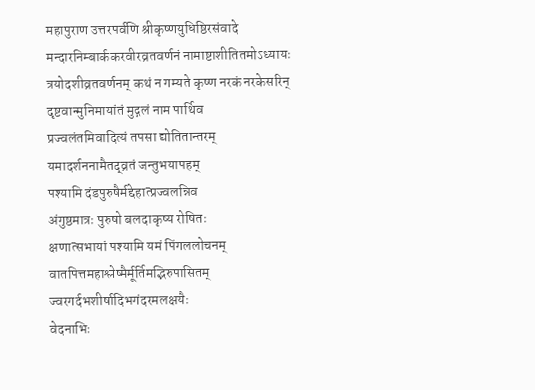महापुराण उत्तरपर्वणि श्रीकृष्णयुधिष्ठिरसंवादे मन्दारनिम्बार्ककरवीरव्रतवर्णनं नामाष्टाशीतितमोऽध्यायः
त्रयोदशीव्रतवर्णनम् कथं न गम्यते कृष्ण नरकं नरकेसरिन्
दृष्टवान्मुनिमायांतं मुद्गलं नाम पार्थिव
प्रज्वलंतमिवादित्यं तपसा द्योतितान्तरम्
यमादर्शननामैतद्व्रतं जन्तुभयापहम्
पश्यामि दंडपुरुषैर्मद्देहात्प्रज्वलन्निव
अंगुष्ठमात्रः पुरुषो बलदाकृष्य रोषितः
क्षणात्सभायां पश्यामि यमं पिंगललोचनम्
वातपित्तमहाश्लेष्मैर्मूर्तिमद्भिरुपासितम्
ज्वरगर्दभशीर्षादिभगंदरमलक्षयैः
वेदनाभिः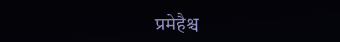प्रमेहैश्च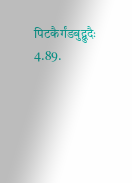पिटकैर्गंडबुद्बुदैः 4.89.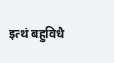इत्थं बहुविधै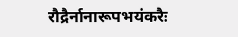रौद्रैर्नानारूपभयंकरैः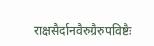राक्षसैर्दानवैरुग्रैरुपविष्टैः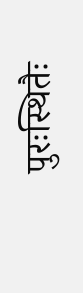पुरःस्थितैः